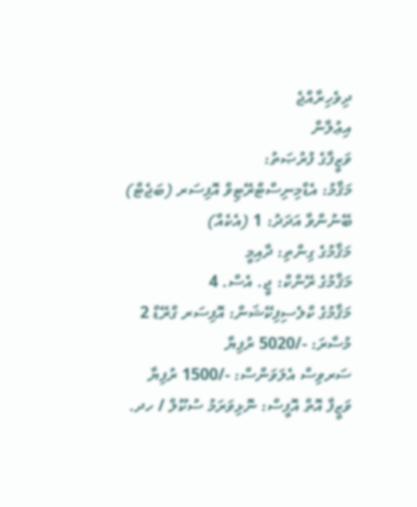ދިވެހިރާއްޖެ
އިޢުލާން
ވަޒީފާގެ ފުރުޞަތު:
މަޤާމު: އެޑްމިނިސްޓްރޭޓިވް އޮފިސަރ (ބަޖެޓް)
ބޭނުންވާ އަދަދު: 1 (އެކެއް)
މަޤާމުގެ ގިންތި: ދާއިމީ
މަޤާމުގެ ރޭންކް: ޖީ. އެސް. 4
މަޤާމުގެ ކްލެސިފިކޭޝަން: އޮފިސަރ ގްރޭޑް 2
މުސާރަ: -/5020 ރުފިޔާ
ސަރވިސް އެލަވަންސް: -/1500 ރުފިޔާ
ވަޒީފާ އޮތް އޮފީސް: ނޮޅިވަރަމު ސުކޫލް / ހދ.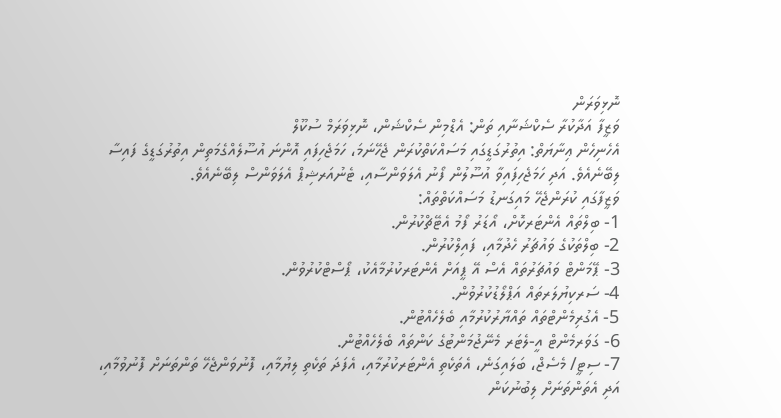ނޮޅިވަރަން
ވަޒީފާ އަދާކުރާ ސެކްޝަނާއި ތަން: އެޑްމިން ސެކްޝަން، ނޮޅިވަރަމް ސުކޫލް
އެހެނިހެން ޢިނާޔަތް: އިތުރުގަޑީގައި މަސައްކަތްކުރަން ޖެހޭނަމަ، ހަމަޖެހިފައި އޮންނަ އުސޫލެއްގެމަތިން އިތުރުގަޑީގެ ފައިސާ ލިބޭނެއެވެ. އަދި ހަމަޖެހިފައިވާ އުސޫލުން ފޯނު އެލަވަންސާއި، ޓެނުއަރޝިޕް އެލަވަންސް ލިބޭނެއެވެ.
ވަޒީފާގައި ކުރަންޖެހޭ މައިގަނޑު މަސައްކަތްތައް:
1- ބިލްތައް އެންޓަރކޮށް، އޯޑަރު ފޯމު އެޓޭޗްކުރުން.
2- ބިލްތަކުގެ ވައުޗަރު ހެދުމާއި، ފައިލްކުރުން.
3- ޕޭމަންޓް ވައުޗަރުތައް އެސް އޭ ޕީއަށް އެންޓަރކުރުމާއެކު، ޕޯސްޓްކުރުވުން.
4- ސަރކިޔުލަރތައް އަޕްލޯޑުކުރުވުން.
5- އެގުރިމެންޓްތައް ތައްޔާރުކުރުމާއި ބެލެހެއްޓުން.
6- ގަވަރމެންޓް އީ-ލެޓަރ މެނޭޖުމަންޓުގެ ކަންތައް ބެލެހެއްޓުން.
7- ސިޓީ/ މެސެޖް، ބަލައިގަނެ، އެތަކެތި އެންޓަރކުރުމާއި، އެފަދަ ތަކެތި ލިޔުމާއި، ފޮނުވަންޖެހޭ ތަންތަނަށް ފޮނުވުމާއި، އަދި އެތަންތަނަށް ލިބުނުކަން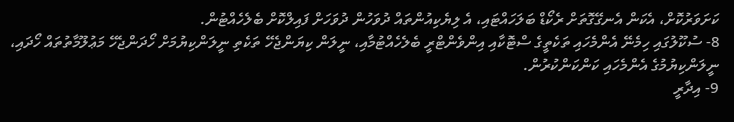ކަށަވަރުކޮށް، އެކަން އެނގޭގޮތަށް ރެކޯޑް ބަލަހައްޓައި، އެ ލިޔެކިއުންތައް ދުވަހުން ދުވަހަށް ފައިލްކޮށް ބެލެހެއްޓުން.
8- ސުކޫލުގައި ހިމެނޭ އެންމެހައި ތަކެތީގެ ސްޓޮކާއި އިންވެންޓްރީ ބެލެހެއްޓުމާއި، ނީލަން ކިޔަންޖެހޭ ތަކެތި ނީލަންކިޔުމަށް ހޯދަންޖެހޭ މަޢުލޫމާތުތައް ހޯދައި، ނީލަންކިޔުމުގެ އެންމެހައި ކަންކަންކުރުން.
9- އިދާރީ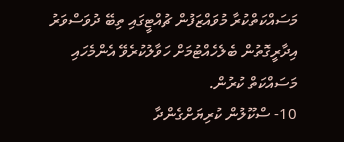މަސައްކަތްކުރާ މުވައްޒަފުން ޗުއްޓީގައި ތިބޭ ދުވަސްވަރު އިދާރީގޮތުން ބެލެހެއްޓުމަށް ހަވާލުކުރެވޭ އެންމެހައި މަސައްކަތް ކުރުން.
10- ސްކޫލުން ކުރިޔަށްގެންދާ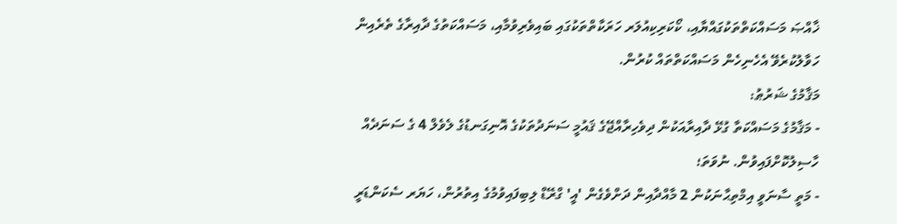ޚާއްޞަ މަސައްކަތްތަކުގައްޔާއި، ކޯކަރިކިއުލަރ ހަރަކާތްތަކުގައި ބައިވެރިވުމާއި، މަސައްކަތުގެ ދާއިރާގެ ތެރެއިން ހަވާލުކުރެވޭ އެހެނިހެން މަސައްކަތްތައް ކުރުން.
މަޤާމުގެ ޝަރުޠު:
- މަޤާމުގެ މަސައްކަތާ ގުޅޭ ދާއިރާއަކުން ދިވެހިރާއްޖޭގެ ޤައުމީ ސަނަދުތަކުގެ އޮނިގަނޑުގެ ލެވެލް 4 ގެ ސަނަދެއް ހާސިލުކޮށްފައިވުން. ނުވަތަ؛
- މަތީ ސާނަވީ އިމްތިޙާނަކުން 2 މާއްދާއިން ދަށްވެގެން 'އީ' ގްރޭޑް ލިބިފައިވުމުގެ އިތުރުން، ހަޔަރ ސެކަންޑަރީ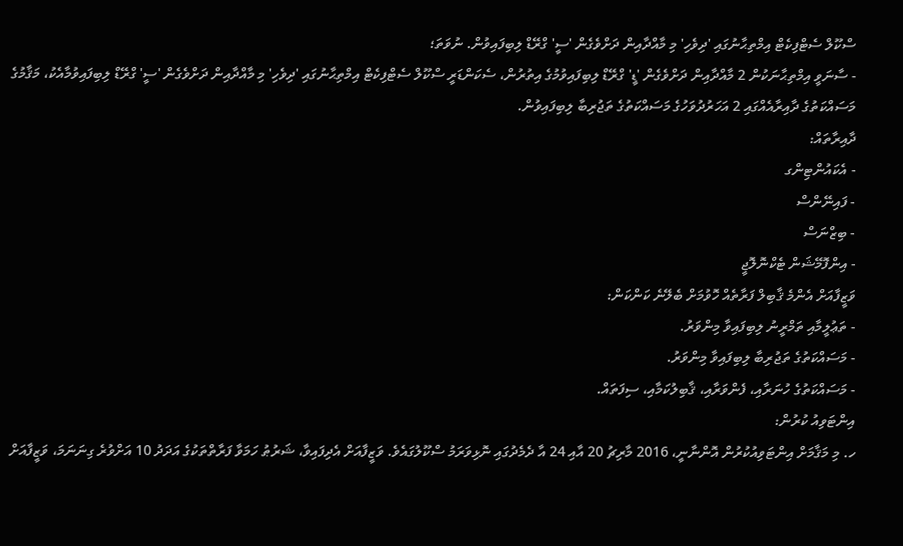ސްކޫލް ސެޓްފިކެޓް އިމްތިޙާނުގައި 'ދިވެހި' މި މާއްދާއިން ދަށްވެގެން 'ސީ' ގްރޭޑް ލިބިފައިވުން. ނުވަތަ؛
- ސާނަވީ އިމްތިޙާނަކުން 2 މާއްދާއިން ދަށްވެގެން 'ޑީ' ގްރޭޑް ލިބިފައިވުމުގެ އިތުރުން، ސެކަންޑަރީ ސްކޫލް ސެޓްފިކެޓް އިމްތިޙާނުގައި 'ދިވެހި' މި މާއްދާއިން ދަށްވެގެން 'ސީ' ގްރޭޑް ލިބިފައިވުމާއެކު، މަޤާމުގެ މަސައްކަތުގެ ދާއިރާއެއްގައި 2 އަހަރުދުވަހުގެ މަސައްކަތުގެ ތަޖުރިބާ ލިބިފައިވުން.
ދާއިރާތައް:
- އެކައުންޓިންގ
- ފައިނޭންސް
- ބިޒްނަސް
- އިންފޮމޭޝަން ޓެކްނޮލޮޖީ
ވަޒީފާއަށް އެންމެ ޤާބިލް ފަރާތެއް ހޮވުމަށް ބެލޭނެ ކަންކަން:
- ތަޢުލީމާއި ތަމްރީނު ލިބިފައިވާ މިންވަރު.
- މަސައްކަތުގެ ތަޖުރިބާ ލިބިފައިވާ މިންވަރު.
- މަސައްކަތުގެ ހުނަރާއި، ފެންވަރާއި، ޤާބިލުކަމާއި، ސިފަތައް.
އިންޓަވިއު ކުރުން:
ހ. މި މަޤާމަށް އިންޓަވިއުކުރުން އޮންނާނީ، 2016 މާރިޗު 20 އާއި 24 އާ ދެމެދުގައި ނޮޅިވަރަމު ސްކޫލުގައެވެ. ވަޒީފާއަށް އެދިފައިވާ، ޝަރުޠު ހަމަވާ ފަރާތްތަކުގެ އަދަދު 10 އަށްވުރެ ގިނަނަމަ، ވަޒީފާއަށް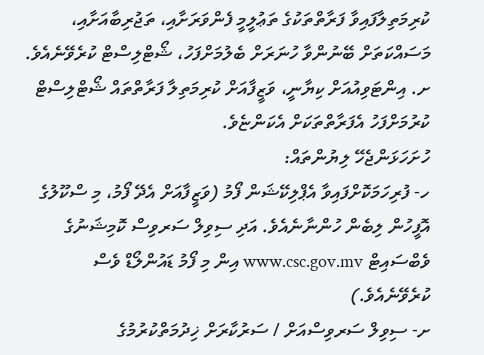ކުރިމަތިލާފައިވާ ފަރާތްތަކުގެ ތަޢުލީމީ ފެންވަރަށާއި، ތަޖުރިބާއަށާއި، މަސައްކަތަށް ބޭނުންވާ ހުނަރަށް ބެލުމަށްފަހު، ޝޯޓްލިސްޓް ކުރެވޭނެއެވެ.
ށ. އިންޓަވިއުއަށް ކިޔާނީ، ވަޒީފާއަށް ކުރިމަތިލާ ފަރާތްތައް ޝޯޓްލިސްޓް ކުރުމަށްފަހު އެފަރާތްތަކަށް އެކަންޏެވެ.
ހުށަހަޅަންޖެހޭ ލިޔުންތައް:
ހ- ފުރިހަމަކޮށްފައިވާ އެޕްލިކޭޝަން ފޯމު (ވަޒީފާއަށް އެދޭ ފޯމު، މި ސްކޫލުގެ އޮފީހުން ލިބެން ހުންނާނެއެވެ. އަދި ސިވިލް ސަރވިސް ކޮމިޝަނުގެ ވެބްސައިޓް www.csc.gov.mv އިން މި ފޯމު ޑައުންލޯޑް ވެސް ކުރެވޭނެއެވެ.)
ށ- ސިވިލް ސަރވިސްއަށް / ސަރުކާރަށް ޚިދުމަތްކުރުމުގެ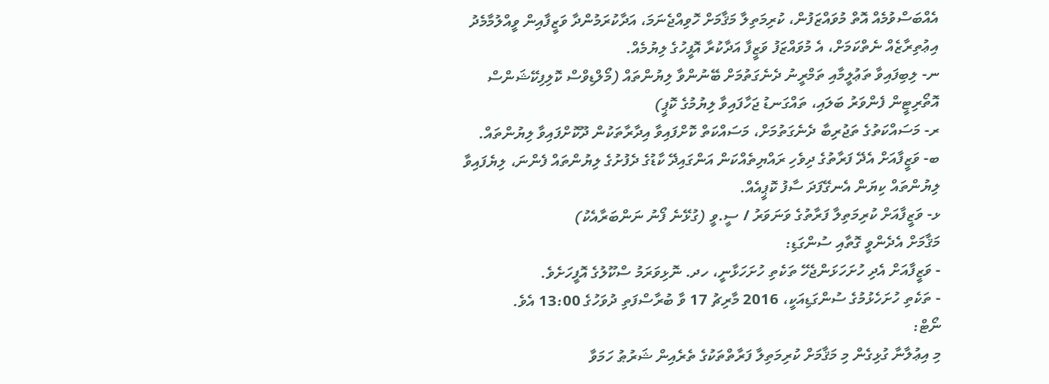އެއްބަސްވުމެއް އޮތް މުވައްޒަފުން، ކުރިމަތިލާ މަޤާމަށް ހޮވިއްޖެނަމަ، އަދާކުރަމުންދާ ވަޒީފާއިން ވީއްލުމާމެދު އިޢުތިރާޒެއް ނެތްކަމަށް، އެ މުވައްޒަފު ވަޒީފާ އަދާކުރާ އޮފީހުގެ ލިޔުމެއް.
ނ- ލިބިފައިވާ ތަޢުލީމާއި ތަމްރީނު ދެނެގަތުމަށް ބޭނުންވާ ލިޔުންތައް (މޯލްޑިވްސް ކޮލިފިކޭޝަންސް އޮތޯރިޓީން ފެންވަރު ބަލައި، ތައްގަނޑު ޖަހާފައިވާ ލިޔުމުގެ ކޮޕީ)
ރ- މަސައްކަތުގެ ތަޖުރިބާ ދެނެގަތުމަށް، މަސައްކަތް ކޮށްފައިވާ އިދާރާތަކުން ދޫކޮށްފައިވާ ލިޔުންތައް.
ބ- ވަޒީފާއަށް އެދޭ ފަރާތުގެ ދިވެހި ރައްޔިތެއްކަން އަންގައިދޭ ކާޑުގެ ދެފުށުގެ ލިޔުންތައް ފެންނަ، ލިޔެފައިވާ ލިޔުންތައް ކިޔަން އެނގޭފަދަ ސާފު ކޮޕީއެއް.
ޅ- ވަޒީފާއަށް ކުރިމަތިލާ ފަރާތުގެ ވަނަވަރު / ސީ.ވީ (ގުޅޭނެ ފޯނު ނަންބަރާއެކު)
މަޤާމަށް އެދެންވީ ގޮތާއި ސުންގަޑި:
- ވަޒީފާއަށް އެދި ހުށަހަޅަންޖެހޭ ތަކެތި ހުށަހަޅާނީ، ހދ. ނޮޅިވަރަމު ސްކޫލުގެ އޮފީހަށެވެ.
- ތަކެތި ހުށަހެޅުމުގެ ސުންގަޑިއަކީ، 2016 މާރިޗު 17 ވާ ބުރާސްފަތި ދުވަހުގެ 13:00 އެވެ.
ނޯޓް:
މި އިޢުލާނާ ގުޅިގެން މި މަޤާމަށް ކުރިމަތިލާ ފަރާތްތަކުގެ ތެރެއިން ޝަރުޠު ހަމަވާ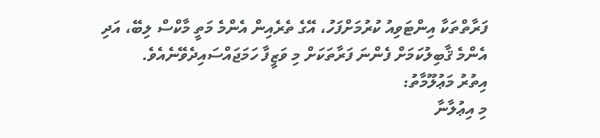ފަރާތްތަކާ އިންޓަވިއު ކުރުމަށްފަހު، އޭގެ ތެރެއިން އެންމެ މަތީ މާކްސް ލިބޭ، އަދި އެންމެ ޤާބިލުކަމަށް ފެންނަ ފަރާތަކަށް މި ވަޒީފާ ހަމަޖައްސައިދެވޭނެއެވެ.
އިތުރު މަޢުލޫމާތު:
މި އިޢުލާނާ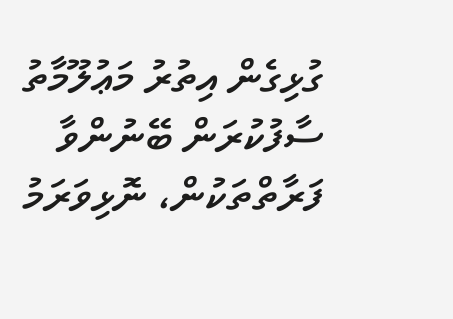ގުޅިގެން އިތުރު މަޢުލޫމާތު ސާފުކުރަން ބޭނުންވާ ފަރާތްތަކުން، ނޮޅިވަރަމު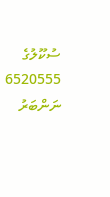ސުކޫލުގެ 6520555 ނަންބަރު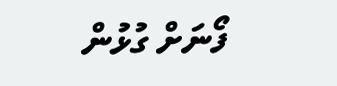ފޯނަށް ގުޅުން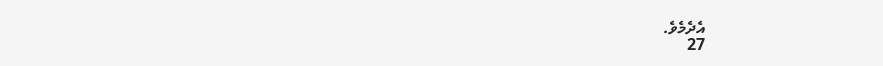އެދެމެވެ.
27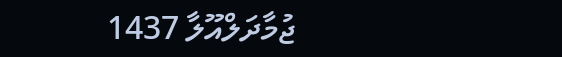ޖުމާދަލްއޫލާ 1437